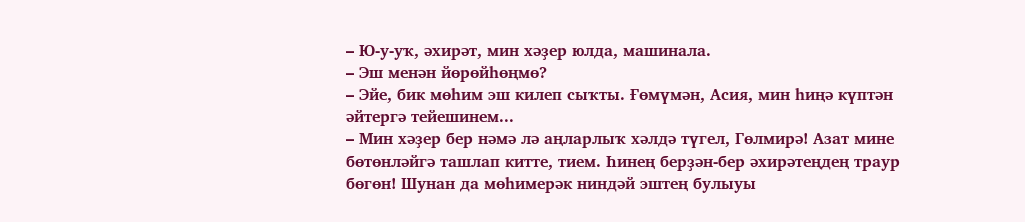– Ю-у-уҡ, әхирәт, мин хәҙер юлда, машинала.
– Эш менән йөрөйһөңмө?
– Эйе, бик мөһим эш килеп сыҡты. Ғөмүмән, Асия, мин һиңә күптән әйтергә тейешинем...
– Мин хәҙер бер нәмә лә аңларлыҡ хәлдә түгел, Гөлмирә! Азат мине бөтөнләйгә ташлап китте, тием. Һинең берҙән-бер әхирәтеңдең траур бөгөн! Шунан да мөһимерәк ниндәй эштең булыуы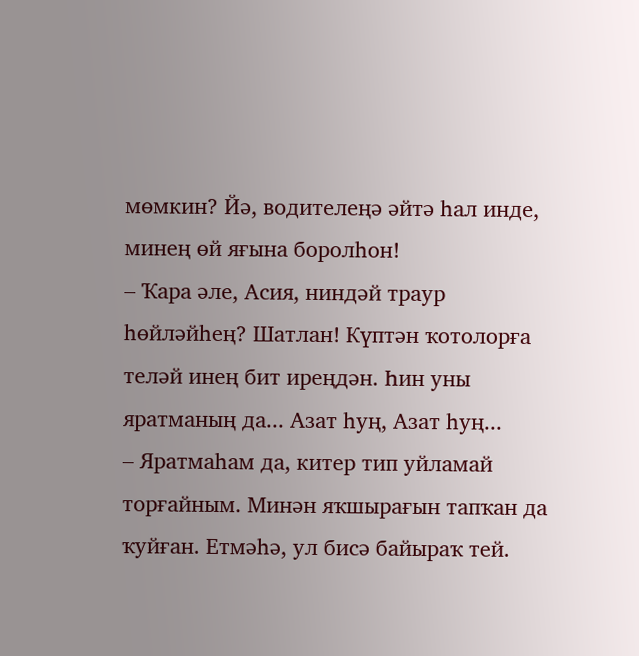мөмкин? Йә, водителеңә әйтә һал инде, минең өй яғына боролһон!
– Ҡара әле, Асия, ниндәй траур һөйләйһең? Шатлан! Күптән ҡотолорға теләй инең бит иреңдән. Һин уны яратманың да... Азат һуң, Азат һуң...
– Яратмаһам да, китер тип уйламай торғайным. Минән яҡшырағын тапҡан да ҡуйған. Етмәһә, ул бисә байыраҡ тей.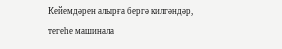Кейемдәрен алырға бергә килгәндәр, тегеһе машинала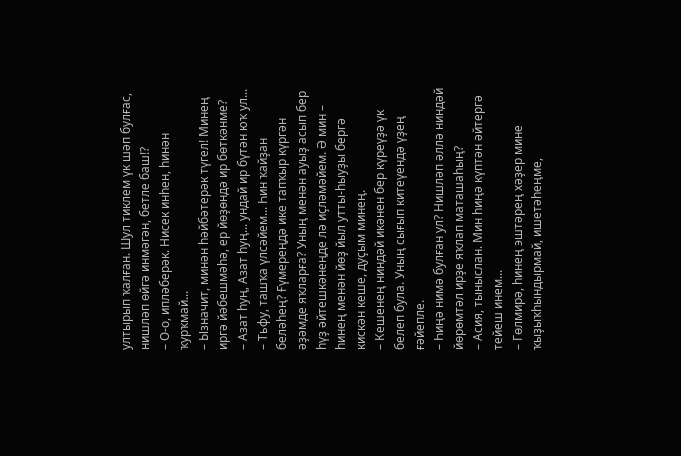ултырып ҡалған. Шул тиклем үк шәп булғас, нишләп өйгә инмәгән, бетле баш!?
– О-о, ипләберәк. Нисек инһен, һинән ҡурҡмай...
– Ызначит, минән һәйбәтерәк түгел! Минең иргә йәбешмәһә, ер йөҙөндә ир бөткәнме?
– Азат һуң, Азат һуң... ундай ир бүтән юҡ ул...
– Тьфу, ташҡа үлсәйем... Һин ҡайҙан беләһең? Ғүмереңдә ике тапҡыр күргән әҙәмде яҡларға? Уның менән ауыҙ асып бер һүҙ әйтешкәнеңде лә иҫләмәйем. Ә мин – һинең менән йөҙ йыл утты-һыуҙы бергә кискән кеше, дуҫым минең.
– Кешенең ниндәй икәнен бер күреүҙә үк белеп була. Уның сығып китеүендә үҙең ғәйепле.
– Һиңә нимә булған ул? Нишләп әллә ниндәй йөрөмтәл ирҙе яҡлап маташаһың?
– Асия, тыныслан. Мин һиңә күптән әйтергә тейеш инем...
– Гөлмирә, һинең эштәрең хәҙер мине ҡыҙыҡһындырмай, ишетәһеңме,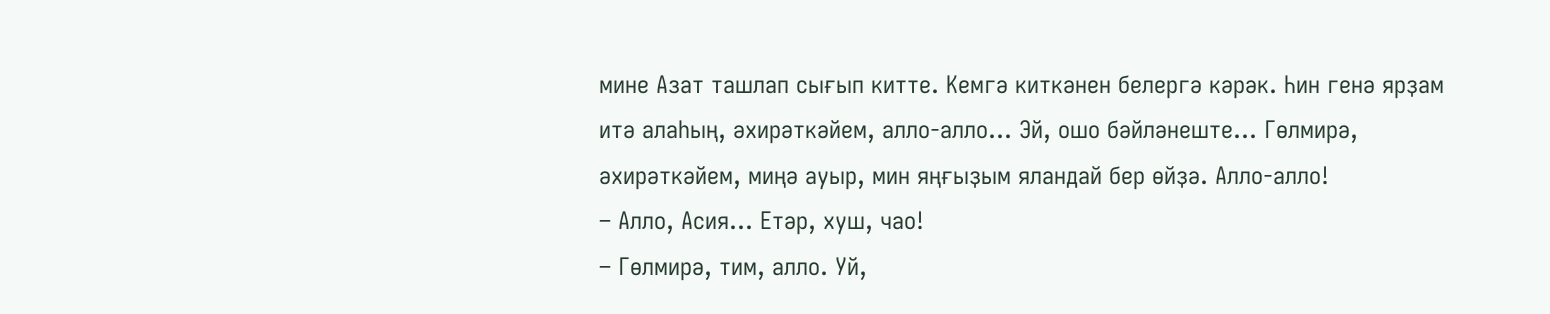мине Азат ташлап сығып китте. Кемгә киткәнен белергә кәрәк. Һин генә ярҙам итә алаһың, әхирәткәйем, алло-алло... Эй, ошо бәйләнеште... Гөлмирә, әхирәткәйем, миңә ауыр, мин яңғыҙым яландай бер өйҙә. Алло-алло!
– Алло, Асия... Етәр, хуш, чао!
– Гөлмирә, тим, алло. Уй,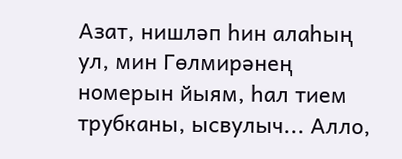Азат, нишләп һин алаһың ул, мин Гөлмирәнең номерын йыям, һал тием трубканы, ысвулыч... Алло,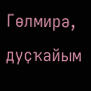Гөлмирә, дуҫҡайым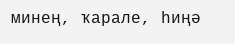минең, ҡарале, һиңә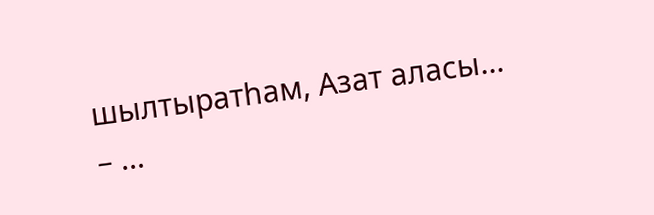шылтыратһам, Азат аласы...
– ...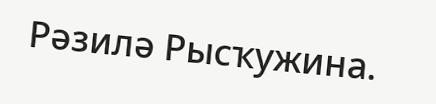Рәзилә Рысҡужина.